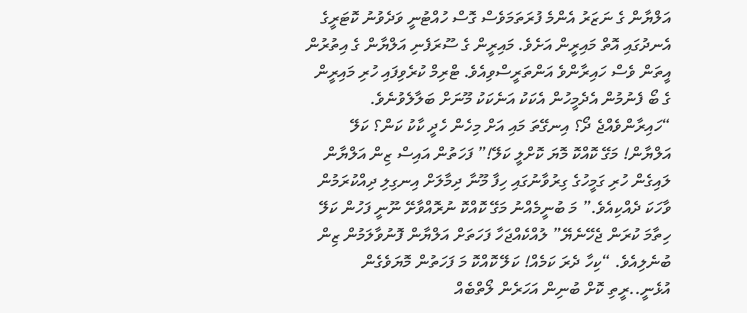އަލްޔާން ގެ ނަޒަރު އެންމެ ފުރަތަމަވެސް ގޮސް ހުއްޓުނީ ވަދެވުނު ކޮޓަރީގެ އެނދުގައި އޮތް މައިރީން އަށެވެ. މައިރީން ގެ ސޫރަފެނި އަލްޔާން ގެ އިތުރުން އީތަން ވެސް ހައިރާންވެ އަންތަރީސްވިއެވެ. ޓްރިމް ކުރެވިފައި ހުރި މައިރީން ގެ ބޯ ފެނުމުން އެދެމީހުން އެކަކު އަނެކަކު މޫނަށް ބަލާލެވުނެވެ. “ހައިރާންވެއްޖެ ދޯ؟ އިނގޭތަ މައި އަށް މިހެން ހެދީ ކާކު ކަން؟ ކަލޭ އަލްޔާން! މަގޭ ކޮއްކޮ މޮޔަ ކޮށްލީ ކަލޭ!” ފަހަތުން އައިސް ޒިން އަލްޔާން ލައިގެން ހުރި ގަމީހުގެ ގިރުވާނުގައި ހިފާ މޫނާ ދިމާލަށް އިނގިލި ދިއްކުރަމުން ވާހަކަ ދެއްކިއެވެ.” މަ ބުނީމެއްނު މަގޭ ކޮއްކޮ ނުރޮއްވާށޭ ނޫނީ ފަހުން ކަލޭ ހިތާމަ ކުރަން ޖެހޭނެޔޭ” ލުއްކެއްޖަހާ ފަހަތަށް އަލްޔާން ފޮނުވާލަމުން ޒިން ބުނެލިއެވެ. “ކިހާ ދެރަ ކަމެއް! ކަލޭ ކޮއްކޮ މަ ފަހަތުން މޮޔަވެގެން އުޅެނީ..ރީތި ކޮށް ބުނިން އަހަރެން ލޯތްބެއް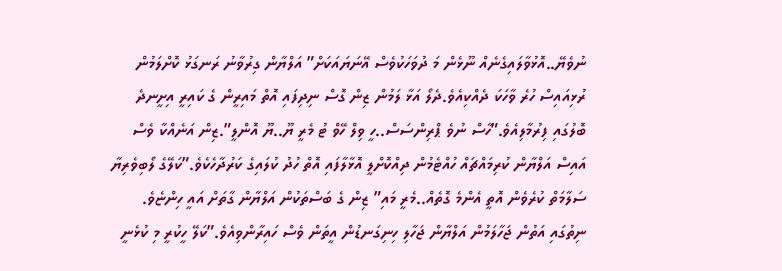ނުވެޔޭ..އޮޅުވާލައިގެނެއް ނޫޅެން މަ ދުވަހަކުވެސް އޭނަޔައަކަށް” އަލްޔާން ގިރުވާނު ރަނގަޅު ކޮށްލަމުން ރުޅިއައިސް ހުރެ ވާހަކަ ދެއްކިއެވެ.ދެލޯ އަޅާ ލަމުން ޒިން ގޮސް ނިދިފައި އޮތް މައިރީން ގެ ކައިރީ އިށީނދެ ބޮލުގައި ފިރުމާލިއެވެ.”ހާސް ނުވެ ޕްރިންސަސް..ހީ ވިލް ހޭވް ޓު މެރީ ޔޫ..ޔޫ އޮންލީ”.ޒިން އަނެއްކާ ވެސް އައިސް އަލްޔާން ކުރިމައްޗައް ހުއްޓެމުން ދިއްކޮށްލީ އޮޅާލާފައި އޮތް ހުދު ކުލައިގެ ކަރުދާހެކެވެ.”ކަލޭގެ ލޯބިވެރިޔާ ސަލާމަތް ކުރެވެން އޮތީ އެންމެ ގޮތެއް..މެރީ މައި” ޒިން ގެ ބަސްތަކުން އަލްޔާން ގާތަށް އައީ ހިންޏެވެ. ނިތުގައި އަތުން ޖަހާލަމުން އަލްޔާން ޖަހާލި ހިނިގަނޑުން އީތަން ވެސް ހައިރާންވިއެވެ.”ކަލޭ ހީކުރީ މި ކުޅެނީ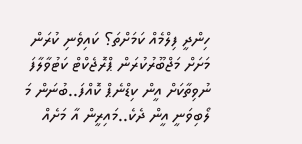ހިންދީ ފިލްމެއް ކަމަށްތަ؟ ކައިވެނި ކުރަން މަށަށް މަޖްބޫރުކުރަން ޕްރޮޖެކްޓް ކަޓުވާލާފަ ނުވިތާކަށް އީން ކިޑްނެޕް ކޮއްފަ..ބުނަން މަ ލޯބިވަނީ އީން ދެކެ..މައިރީން އާ މަށެއް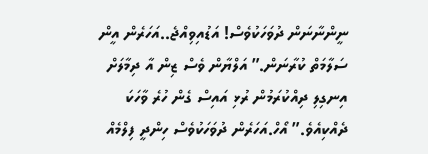ނީންނާނަން ދުވަހަކުވެސް! އަޑުއިވިއްޖެ..އަހަރެން އީން ސަލާމަތް ކުރާނަން.” އަލްޔާން ވެސް ޒިން އާ ދިމާލަށް އިނގިލި ދިއްކުރަމުން ރުޅި އައިސް ގެން ހުރެ ވާހަކަ ދެއްކިއެވެ.” އޯހް.އަހަރެން ދުވަހަކުވެސް ހިންދީ ފިލްމެއް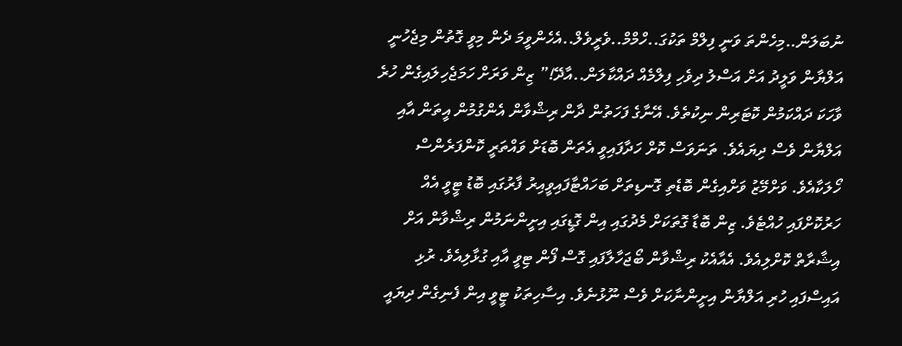ނުބަލަން..މިހެންތަ ވަނީ ފިލްމް ތަކުގަ..ހްމްމް..ވެރީވެލް..އެހެންވީމަ ދެން މިވީ ގޮތުން މިޖެހުނީ އަލްޔާން ވަލީދު އަށް އަސްލު ދިވެހި ފިލްމެއް ދައްކާލަން..އާދޭ!” ޒިން ވަރަށް ހަމަޖެހިލައިގެން ހުރެ ވާހަކަ ދައްކަމުން ކޮޓަރިން ނިކުތެވެ. އޭނާގެ ފަހަތުން ދާން ރިޝްވާން އެންގުމުން އީތަން އާއި އަލްޔާން ވެސް ދިޔައެވެ. ތަނަވަސް ކޮށް ހަދާފައިވީ އެތަން ބޮޑަށް ވައްތަރީ ކޮންފަރެންސް ހޯލަކާއެވެ. ވަށްމޭޒު ވަށްއިގެން ބޮޑެތި ގޮނޑިތަށް ބަހައްޓާފައިވީއިރު ފާރުގައި ބޮޑު ޓީވީ އެއް ހަރުކޮށްފައި ހުއްޓެވެ. ޒިން ބޮޑާ ގޮތަކަށް މެދުގައި އިން ގޮޑީގައި އިށީންނަމުން ރިޝްވާން އަށް އިޝާރާތް ކޮށްލިއެވެ. އެއާއެކު ރިޝްވާން ބޯޖަހާލާފައި ގޮސް ފޯން ޓިވީ އާއި ގުޅާލިއެވެ. ރުޅި އައިސްފައި ހުރި އަލްޔާން އިށީންނާކަށް ވެސް ނޫޅުނެވެ. އިސާހިތަކު ޓީވީ އިން ފެނިގެން ދިޔައީ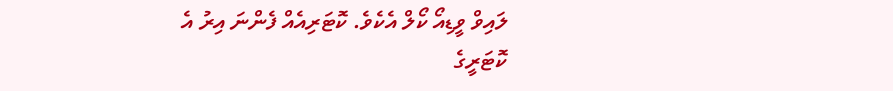ލައިވް ވީޑިއޯ ކޯލް އެކެވެ. ކޮޓަރިއެއް ފެންނަ އިރު އެ ކޮޓަރީގެ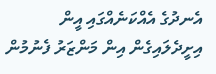އެނދުގެ އެއްކަނެއްގައި އީން އިށީދެލައިގެން އިން މަންޒަރު ފެނުމުން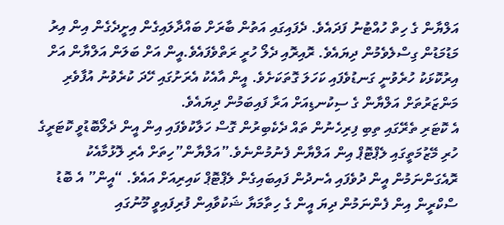އަލްޔާން ގެ ހިތް ހުއްޓުނު ފަދައެވެ. ދެފައިގައި އަތުން ބާރަށް ބައްދާލައިގެން އިށީދެގެން އިން އިރު މަޑުމަޑުން ގިސްލެވެމުން ދިޔައެވެ. ރޮއިރޮއި ދެލޯ ހުރީ ރަތްވެފައެވެ.އީން އަށް ބަލަން އަލްޔާން އަށް އިރުކޮޅަކު ހުރެވުނީ ގަނޑުވެފައި ކަހަލަ ގޮތަކަށެވެ. އީން އާއެކު އެރަށުގައި ހޭދަ ކުރެވުނު އުފާވެރި މަންޒަރުތަށް އަލްޔާން ގެ ސިކުނޑިއަށް އަރާ ފައިބަމުން ދިޔައެވެ.
އެ ކޮޓަރި ތެރޭގައި ތިބި ފިރިހެނުން ތައް ދެކެބިރުން ގޮސް ހަލާކުވެފައި އިން އީން ދެލޯބޮޑުވީ ކޮޓަރީގެ ހުރި މޭޒުމަތީގައި ލެޕްޓޮޕް އިން އަލްޔާން ފެނުމުންނެވެ.”އަލްޔާން”ހިތަށް އެރި ލޮޅުމާއެކު ރޮއެގަންނަމުން އީން ދުވެފައި އެނދުން ފައިބައިގެން ލެޕްޓޮޕް ކައިރިއަށް އައެވެ. “އީން” އެ ބޮޑު ސްކްރީން އިން ފެންނަމުން ދިޔަ އީން ގެ ހިތާމަޔާ ޝަކުވާއިން ފުރިފައިވީ މޫނުގައި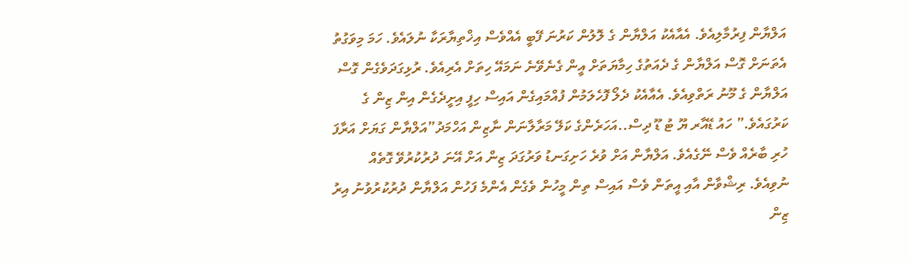އަލްޔާން ފިރުމާލިއެވެ. އެއާއެކު އަލްޔާން ގެ ލޮލުން ކަރުނަ ފޭބީ އެއްވެސް އިޚްތިޔާރަކާ ނުލައެވެ. ހަމަ މިވަގުތު އެތަނަށް ގޮސް އަލްޔާން ގެ ދެއަތުގެ ހިމާޔަތަށް އީން ގެނެވޭނެ ނަމައޭ ހިތަށް އެރިއެވެ. ރުޅިގަދަވެގެން ގޮސް އަލްޔާން ގެ މޫނު ރަތްވިއެވެ. އެއާއެކު ދެލޯ ފޮހެލަމުން ފުއްމައިގެން އައިސް ހިފީ އިށީދެގެން އިން ޒިން ގެ ކަރުގައެވެ.” ހައު ޑޭއާރ ޔޫ ޓު ޑޫ ދިސް..އަހަރެންގެ ކަލޭ މަރާލާނަން ނާޒިން އަހްމަދު”އަލްޔާން ގަޔަށް އަރާފަ ހުރި ބާރެއް ވެސް ނޭގެއެވެ. އަލްޔާން އަށް ވުރެ ހަށިގަނޑު ވަރުގަދަ ޒިން އަށް އޭނަ ދުރުކުރުވޭ ގޮތެއް ނުވިއެވެ. ރިޝްވާން އާއި އީތަން ވެސް އައިސް ތިން މީހުން ވެގެން އެންމެ ފަހުން އަލްޔާން ދުރުކުރުވުނު އިރު ޒިން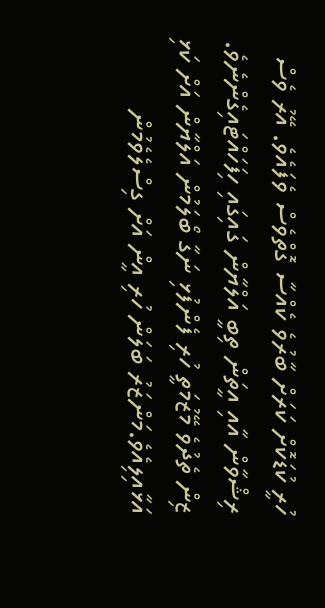ހުރީ ކުޑަކޮށް ކަރަށް ބާރުވެ ކެއްސާ ގޮތްވެސް ވެފައެވެ. އޭރު ވެސް ރިޝްވާން އާއި އީތަން ތިބީ އަލްޔާން ގައިގައި ހިފަހައްޓައިގެންނެވެ. ޒިން ތެދުވެ މޭޒުމަތީ ހުރި ފެންފުޅި ނަގާ ބޯލަމުން އަލްޔާން އަށް ކަޅި އަޅާއިލިއެވެ.މަންޒަރު ބަލަން ހުރި އީން އަށް ގިސްލެވެމުން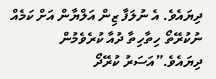ދިޔައެވެ. އެ ނުލަފާ ޒިން އަލްޔާން އަށް ކަމެއް ނުކުރޭތޯ ހިތާހިތާ ދުއާ ކުރެވެމުން ދިޔައެވެ.”އަސަރު ކުރޭދޯ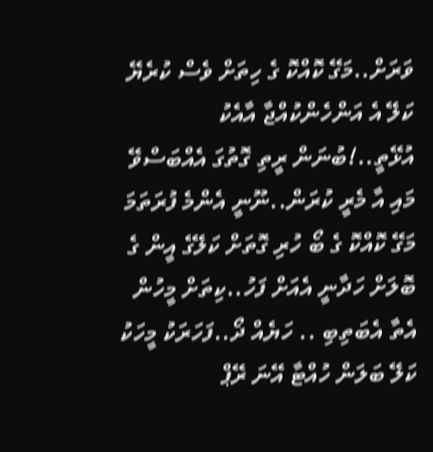ވަރަށް..މަގޭ ކޮއްކޮ ގެ ހިތަށް ވެސް ކުރެޔޭ ކަލޭ އެ އަންހެންކުއްޖާ އާއެކު އުޅޭތީ..!ބުނަން ރީތި ގޮތުގަ އެއްބަސްވޭ މައި އާ މެރީ ކުރަން..ނޫނީ އެންމެ ފުރަތަމަ މަގޭ ކޮއްކޮ ގެ ބޯ ހުރި ގޮތަށް ކަލޭގެ އީން ގެ ބޮލަށް ހަދާނީ އެއަށް ފަހު..ކިތަށް މީހުން އެތާ އެބަތިބި .. ހަޔެއް ދޯ..ފަހަރަކު މީހަކު ކަލޭ ބަލަން ހުއްޓާ އޭނަ ރޭޕް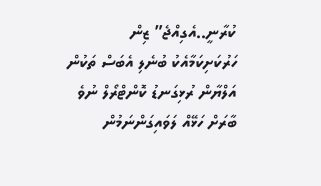ކުރާނީ..އެގިއްޖެ” ޒިން ހަރުކަށިކަމާއެކު ބުނެލި އެބަސް ތަކުން އަލްޔާން ރުޅިގަނޑު ކޮންޓްރޯލް ނުވެ ބާރަށް ހަޅޭއް ލަވައިގަންނަމުން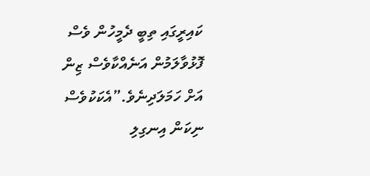ކައިރީގައި ތިބީ ދެމީހުން ވެސް ފޮޅުވާލަމުން އަނެއްކާވެސް ޒިން އަށް ހަމަލަދިނެވެ.”އެކަކުވެސް ނިކަން އިނގިލި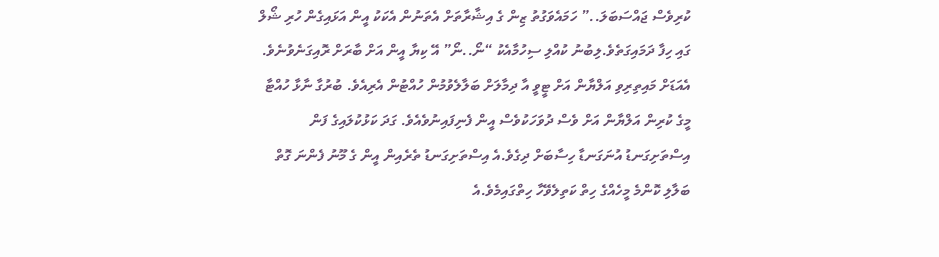ކުރިވެސް ޖައްސަބަލަ..” ހަމައެވަގުތު ޒިން ގެ އިޝާރާތަށް އެތަނުން އެކަކު އީން އަޅައިގެން ހުރި ޝޯލް ގައި ހިފާ ދަމައިގަތެވެ.ލިބުނު ކުއްލި ސިހުމާއެކު “ނޯ..ނޯ” އޭ ކިޔާ އީން އަށް ބާރަށް ރޮއިގަނެވުނެވެ. އެއަޑަށް މައިތިރިވި އަލްޔާން އަށް ޓީވީ އާ ދިމާލަށް ބަލާލެވުމުން ހުއްޓުން އެރިއެވެ. ބުރުގާ ނާޅާ ހުއްޓާ މީގެ ކުރިން އަލްޔާން އަށް ވެސް ދުވަހަކުވެސް އީން ފެނިފައިނުވެއެވެ. ގަދަ ކަޅުކުލައިގެ ފަން އިސްތަށިގަނޑު އުނަގަނޑާ ހިސާބަށް ދިގެވެ.އެ އިސްތަށިގަނޑު ތެރެއިން އީން ގެ މޫނު ފެންނަ ގޮތް ބަލާލި ކޮންމެ މީހެއްގެ ހިތް ކަތިލެވޭހާ ހިތްގައިމެވެ.އެ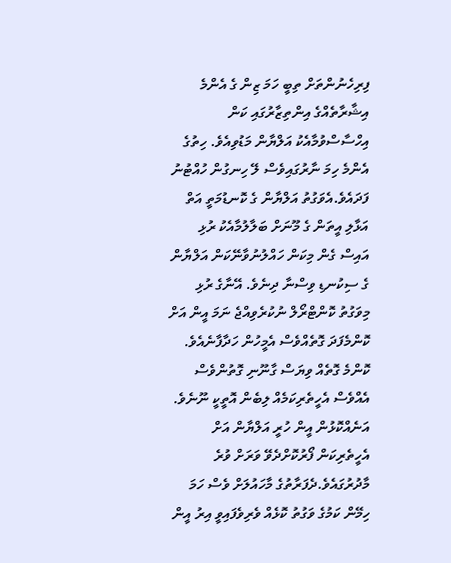ފިރިހެނުންތަށް ތިބީ ހަމަ ޒިން ގެ އެންމެ އިޝާރާތެއްގެ އިންތިޒާރުގައި ކަން އިހްސާސްވުމާއެކު އަލްޔާން މަޑުވިއެވެ. ހިތުގެ އެންމެ ހިމަ ނާރުގައިވެސް ލޭ ހިނގުން ހުއްޓުނު ފަދައެވެ.އެވަގުތު އަލްޔާން ގެ ކޮނޑުމަތީ އަތް އަޅާލި އީތަން ގެ މޫނަށް ބަލާލުމާއެކު ރުޅި އައިސް ގެން މިކަން ހައްލުނުވާނޭކަން އަލްޔާން ގެ ސިކުނޑި ވިސްނާ ދިނެވެ. އޭނާގެ ރުޅި މިވަގުތު ކޮންޓްރޯލް ނުކުރެވިއްޖެ ނަމަ އީން އަށް ކޮންމެފަދަ ގޮތެއްވެސް އެމީހުން ހަދާފާނެއެވެ. ކޮންމެ ގޮތެއް ވިޔަސް ގާނޫނި ގޮތުންވެސް އެއްވެސް އެހީތެރިކަމެއް ލިބެން އޮތީކީ ނޫނެވެ. އަނެއްކޮޅުން އީން ހުރީ އަލްޔާން އަށް އެހީތެރިކަން ފޯރުކޮށްދެވޭ ވަރަށް ވުރެ މާދުރުގައެވެ.ދެފަރާތުގެ މާހައުލަށް ވެސް ހަމަ ހިމޭން ކަމުގެ ވަގުތު ކޮޅެއް ވެރިވެފައިވީ އިރު އީން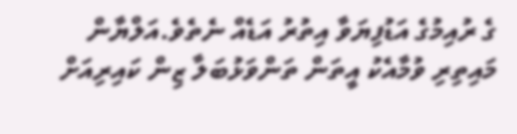ގެ ރުއިމުގެ އަޑުފިޔަވާ އިތުރު އަޑެއް ނެތެވެ.އަލްޔާން މައިތިރި ވުމާއެކު އީތަން ތަންވަޅުބަލާ ޒިން ކައިރިއަށް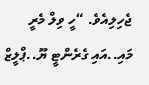ޖެހިލިއެވެ. “ހީ ވިލް މެރީ މައި..އައި ގެރެންޓީ ޔޫ..ޕްލީޒް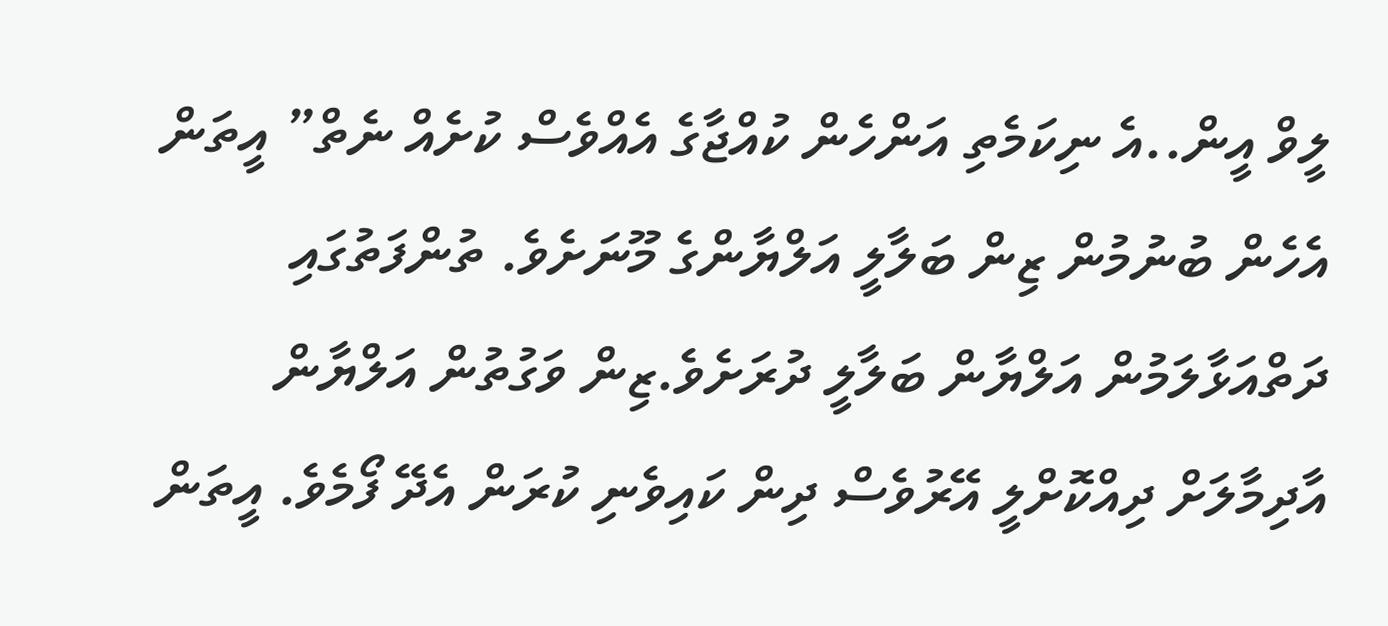ލީވް އީން..އެ ނިކަމެތި އަންހެން ކުއްޖާގެ އެއްވެސް ކުށެއް ނެތް” އީތަން އެހެން ބުނުމުން ޒިން ބަލާލީ އަލްޔާންގެ މޫނަށެވެ. ތުންފަތުގައި ދަތްއަޅާލަމުން އަލްޔާން ބަލާލީ ދުރަށެވެ.ޒިން ވަގުތުން އަލްޔާން އާދިމާލަށް ދިއްކޮށްލީ އޭރުވެސް ދިން ކައިވެނި ކުރަން އެދޭ ފޯމެވެ. އީތަން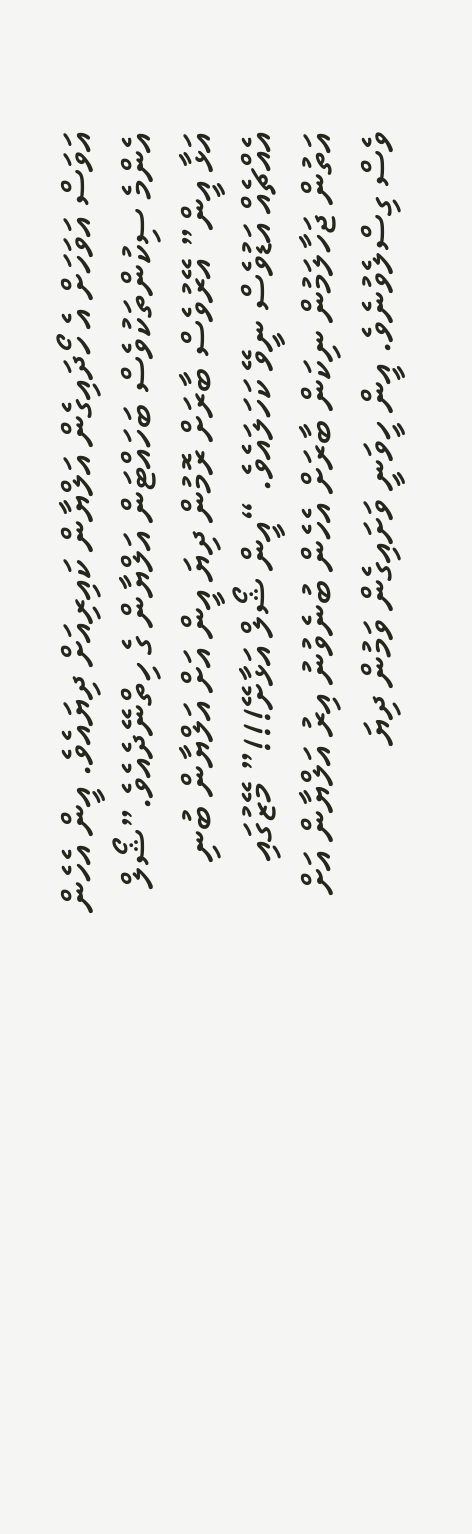އަވަސް އަވަހަށް އެ ހޯދައިގެން އަލްޔާން ކައިރިއަށް ދިޔައެވެ. އީން އެހެން އެންމެ ސިކުންތަކުވެސް ބަހައްޓަން އަލްޔާން ގެ ހިތްނޭދެއެވެ.”ޝޯލް އަޅާ އީން” އޭރުވެސް ބާރަށް ރޮމުން ދިޔަ އީން އަށް އަލްޔާން ބުނި އެއްޗެއް އަޑުވެސް ނީވޭ ކަހަލައެވެ. “އީން ޝޯލް އަޅާށޭ!!!” މޭޒުގައި އަތުން ޖަހާލަމުން ނިކަން ބާރަށް އެހެން ބުނެވުނު އިރު އަލްޔާން އަށް ވެސް ގިސްލެވުނެވެ. އީން ހީވަނީ ވަށައިގެން ވަމުން ދިޔަ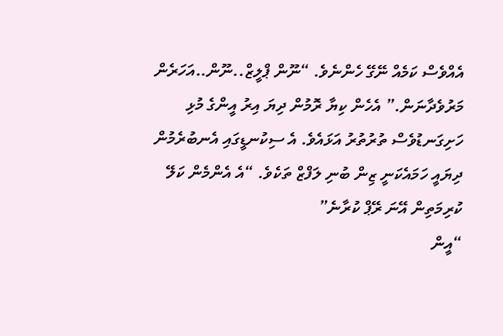އެއްވެސް ކަމެއް ނޭގޭ ހެންނެވެ. “ނޫން ޕްލީޒް..ނޫން..އަހަރެން މަރުވެދާނަން.” އެހެން ކިޔާ ރޮމުން ދިޔަ އިރު އީންގެ މުޅި ހަށިގަނޑުވެސް ތުރުތުރު އަޅައެވެ. އެ ސިކުނޑީގައި އެނބުރެމުން ދިޔައީ ހަމައެކަނީ ޒިން ބުނި ލަފްޒް ތަކެވެ. “އެ އެންމެން ކަލޭ ކުރިމަތިން އޭނަ ރޭޕް ކުރާނެ”
“އީން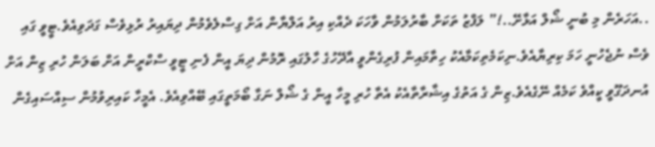..އަހަރެން މި ބުނީ ޝޯލް އަޅާށޭ..!” ލަފްޒު ތަކަށް ބާރުލަމުން ވާހަކަ ދެއްކި އިރު އަލްޔާން އަށް ގިސްލެވެމުން ދިޔައިރު ރުޅިވެސް ގަދަވިއެވެ.ޓީވީ ގައި ވެސް ނުޖެހުނީ ހަމަ ކިރިޔާއެވެ.ނިކަމެތިކަމާއެކު ހިތާމައިން ފުރިގެންވީ އާދޭހުގެ ހާލުގައި ރޮމުން ދިޔަ އީން ފެނި ޓީވީ ސްކްރީން އަށް ބަލަން ހުރި ޒިން އަށް އުނދަގޫވީ ކީއްވެ ކަމެއް ނޭގެއެވެ.ޒިން ގެ އަތުގެ އިޝާރާތާއެކު އެތާ ހުރި މީހާ އީން ގެ ޝޯލް ނަގާ ބޯމަތީގައި ބޭއްވިއެވެ. އެމީހާ ކައިރިވުމުން ސިއްސައިގެން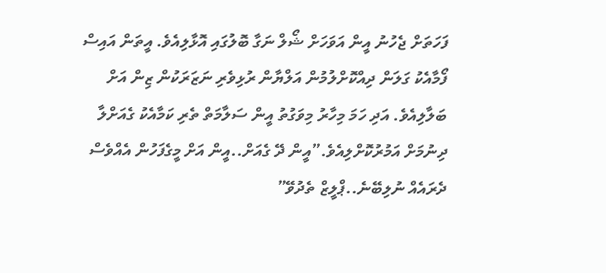ފަހަތަށް ޖެހުނު އީން އަވަހަށް ޝޯލް ނަގާ ބޮލުގައި އޮޅާލިއެވެ. އީތަން އައިސް ފޯމާއެކު ގަލަން ދިއްކޮށްލުމުން އަލްޔާން ރުޅިވެރި ނަޒަރަކުން ޒިން އަށް ބަލާލިއެވެ. އަދި ހަމަ މިހާރު މިވަގުތު އީން ސަލާމަތް ތެރި ކަމާއެކު ގެއަށްލާ ދިނުމަށް އަމުރުކޮށްލިއެވެ.”އީން ދޭ ގެއަށް..އީން އަށް މީގެފަހުން އެއްވެސް ދެރައެއް ނުލިބޭނެ..ޕްލީޒް ތެދުވޭ”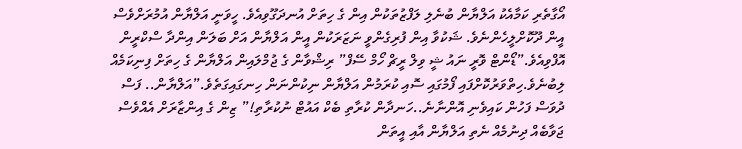އޯގާތެރި ކަމާއެކު އަލްޔާން ބުނެލި ލަފްޒުތަކުން އިން ގެ ހިތަށް އުނދަގޫވިއެވެ. ހީވަނީ އަލްޔާން އުމުރަށްވެސް އީން ދޫކޮށްލީހެންނެވެ. ޝަކުވާ އިން ފުރިގެންވީ ނަޒަރަކުން އީން އަލްޔާން އަށް ބަލަން އިންދާ ސްކްރީން އޮފްވިއެވެ.”ޑޯންޓް ވޮރީ ނައު ޝީ ވިލް ރީޗް ހޯމް ސޭފް” ރިޝްވާން ގެ ޖުމްލައިން އަލްޔާން ގެ ހިތަށް ފިނިކަމެއް ލިބުނެވެ.ހިތްވަރުކޮށްފައި ފޯމުގައި ސޮއި ކުރަމުން އަލްޔާން ނިކުންނަން ހިނގައިގަތެވެ.”އަލްޔާން.. ފަސް ދުވަސް ފަހުން ކައިވެނި އޮންނާނެ..ހަނދާން ކުރާތި ބެކް އައުޓް ނުކުރާތި!” ޒިން ގެ އިންޒާރަށް އެއްވެސް ޖަވާބެއް ދިނުމެއް ނެތި އަލްޔާން އާއި އީތަން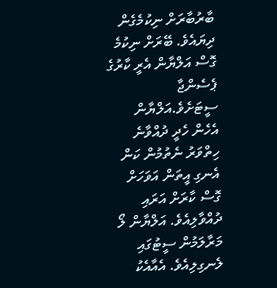ބާރުބާރަށް ނިކުމެގެން ދިޔައެވެ. ބޭރަށް ނިކުމެ ގޮސް އަލްޔާން އެރީ ކާރުގެ ޕެސެންޖާ ސީޓަށެވެ.އަލްޔާން އެހެން ހެދީ ދުއްވާނެ ހިތްވަރު ނެތުމުން ކަން އެނގި އީތަން އަވަހަށް ގޮސް ކާރަށް އަރައި ދުއްވާލިއެވެ. އަލްޔާން ލޯ މަރާލަމުން ސީޓުގައި ލެނގިލިއެވެ. އެއާއެކު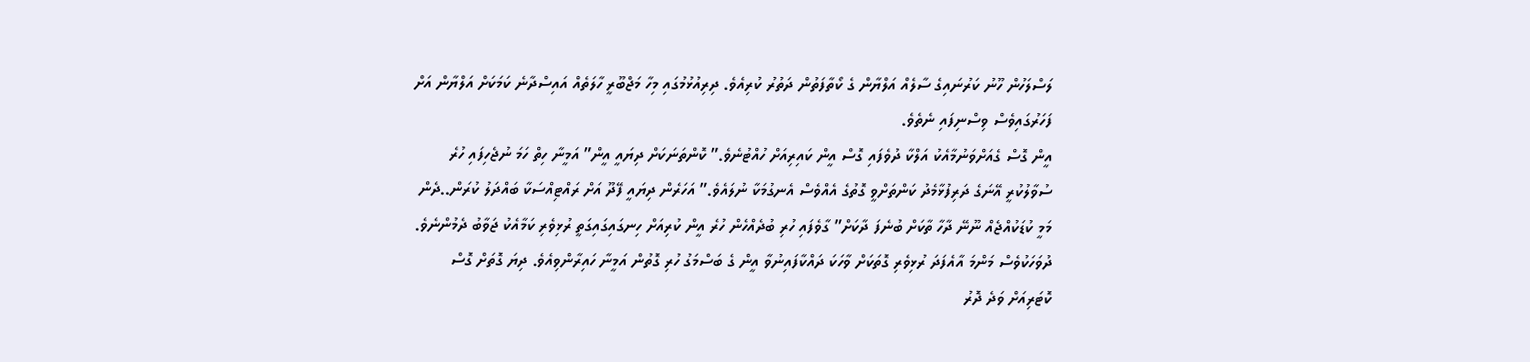ލަސްލަހުން ހޫނު ކަރުނައިގެ ސާލެއް އަލްޔާން ގެ ކޯތާފަތުން ދަތުރު ކުރިއެވެ. ދިރިއުޅުމުގައި މިހާ މަޖްބޫރީ ހާލަތެއް އައިސްދާނެ ކަމަކަށް އަލްޔާން އަށް ފަހަރުގައިވެސް ވިސްނިފައި ނެތެވެ.
އީން ގޮސް ގެއަށްވަނުމާއެކު އަލްކާ ދުވެފައި ގޮސް އީން ކައިރިއަށް ހުއްޓުނެވެ.” ކޮންތަނަކަށް ދިޔައީ އީން” އަމީނާ ހިތް ހަމަ ނުޖެހިފައި ހުރެ ސުވާލުކުރީ އޭނަގެ ދަރިފުޅާމެދު ކަންތަށްވީ ގޮތުގެ އެއްވެސް އެނގުމަކާ ނުލައެވެ.” އަހަރެން ދިޔައީ ފޭދޫ އަށް ރައްޓިއްސަކާ ބައްދަލު ކުރަން..ދެން މަމީ ކުޑަކުއްޖެއް ނޫނޭ ދާހާ ތާކަށް ބުނެފަ ދާކަށް” ގާވެފައި ހުރި ބުދެއްހެން ހުރެ އީން ކުރިއަށް ހިނގައިގައިގަތީ ރުޅިވެރި ކަމާއެކު ޖަވާބު ދެމުންނެވެ. ދުވަހަކުވެސް މަންމަ އާއެފަދަ ރުޅިވެރި ގޮތަކަށް ވާހަކަ ދައްކާފައިނުވާ އީން ގެ ބަސްމަގު ހުރި ގޮތުން އަމީނާ ހައިރާންވިއެވެ. ދިޔަ ގޮތަށް ގޮސް ކޮޓަރިއަށް ވަދެ ދޮރު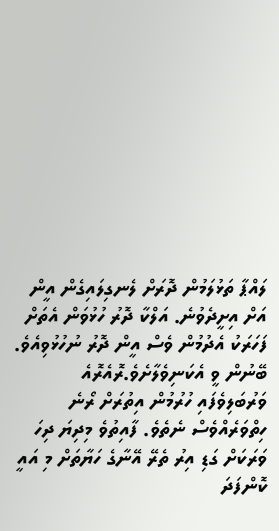ލައްޕާ ތަޅުލަމުން ދޮރަށް ލެނގިލައިގެން އީން އަށް އިށީދެވުނެ. އަލްކާ ދޮރު ހުޅުވަން އެތަށް ފަހަރަކު އެދުމުން ވެސް އީން ދޮރު ނުހުޅުވިއެވެ. ބޭނުން ވީ އެކަނިވެލާށެވެ.ރޮއެރޮއެ ވަރުބަލިވެފައި ހުރުމުން އިތުރަށް ރޯނެ ހިތްވަރެއްވެސް ނެތެވެ. ފާއިތުވެ މިދިޔަ ދިހަ ވަރަކަށް ގަޑި އިރު ތެރޭ އޭނާގެ ހަޔާތަށް މި އައީ ކޮންފަދަ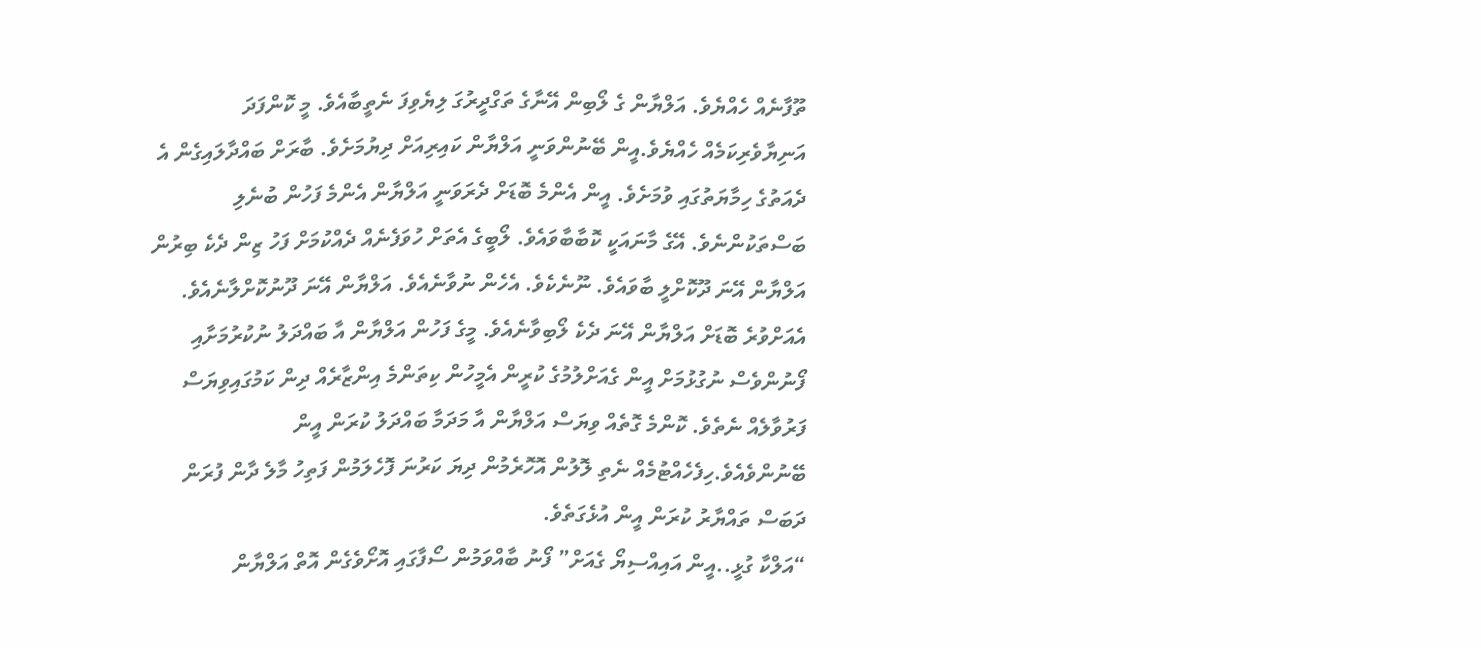ތޫފާނެއް ހެއްޔެވެ. އަލްޔާން ގެ ލޯބިން އޭނާގެ ތަގްދީރުގަ ލިޔެވިފަ ނެތީބާއެވެ. މީ ކޮންފަދަ އަނިޔާވެރިކަމެއް ހެއްޔެވެ.އީން ބޭނުންވަނީ އަލްޔާން ކައިރިއަށް ދިޔުމަށެވެ. ބާރަށް ބައްދާލައިގެން އެ ދެއަތުގެ ހިމާޔަތުގައި ވުމަށެވެ. އީން އެންމެ ބޮޑަށް ދެރަވަނީ އަލްޔާން އެންމެ ފަހުން ބުނެލި ބަސްތަކުންނެވެ. އޭގެ މާނައަކީ ކޮބާބާވައެވެ. ލޯބީގެ އެތަށް ހުވަފެނެއް ދެއްކުމަށް ފަހު ޒިން ދެކެ ބިރުން އަލްޔާން އޭނަ ދޫކޮށްލީ ބާވައެވެ. ނޫނެކެވެ. އެހެން ނުވާނެއެވެ. އަލްޔާން އޭނަ ދޫނުކޮށްލާނެއެވެ. އެއަށްވުރެ ބޮޑަށް އަލްޔާން އޭނަ ދެކެ ލޯބިވާނެއެވެ. މީގެ ފަހުން އަލްޔާން އާ ބައްދަލު ނުކުރުމަށާއި ފޯނުންވެސް ނުގުޅުމަށް އީން ގެއަށްލުމުގެ ކުރީން އެމީހުން ކިތަންމެ އިންޒާރެއް ދިން ކަމުގައިވިޔަސް ފަރުވާލެއް ނެތެވެ. ކޮންމެ ގޮތެއް ވިޔަސް އަލްޔާން އާ މަދަމާ ބައްދަލު ކުރަން އީން ބޭނުންވެއެވެ.ހިފެހެއްޓުމެއް ނެތި ލޮލުން އޮހޮރެމުން ދިޔަ ކަރުނަ ފޮހެލަމުން ފަތިހު މާލެ ދާން ފުރަން ދަބަސް ތައްޔާރު ކުރަން އީން އުޅެގަތެވެ.
“އަލްކާ ގުޅީ..އީން އައިއްސިޔޯ ގެއަށް” ފޯނު ބާއްވަމުން ސޯފާގައި އޮށޯވެގެން އޮތް އަލްޔާން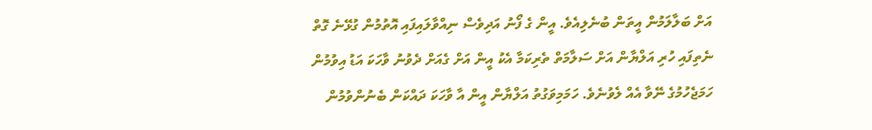އަށް ބަލާލަމުން އީތަން ބުނެލިއެވެ. އީން ގެ ފޯނު އަދިވެސް ނިއްވާލައިފައި އޮތުމުން ގުޅޭނެ ގޮތް ނެތިފައި ހުރި އަލްޔާން އަށް ސަލާމަތް ތެރިކަމާ އެކު އީން އަށް ގެއަށް ދެވުނު ވާހަކަ އަޑު އިވުމުން ހަމަޖެހުމުގެ ނޭވާ އެއް ލެވުނެވެ. ހަމަމިވަގުތު އަލްޔާން އީން އާ ވާހަކަ ދައްކަން ބެނުންވުމުން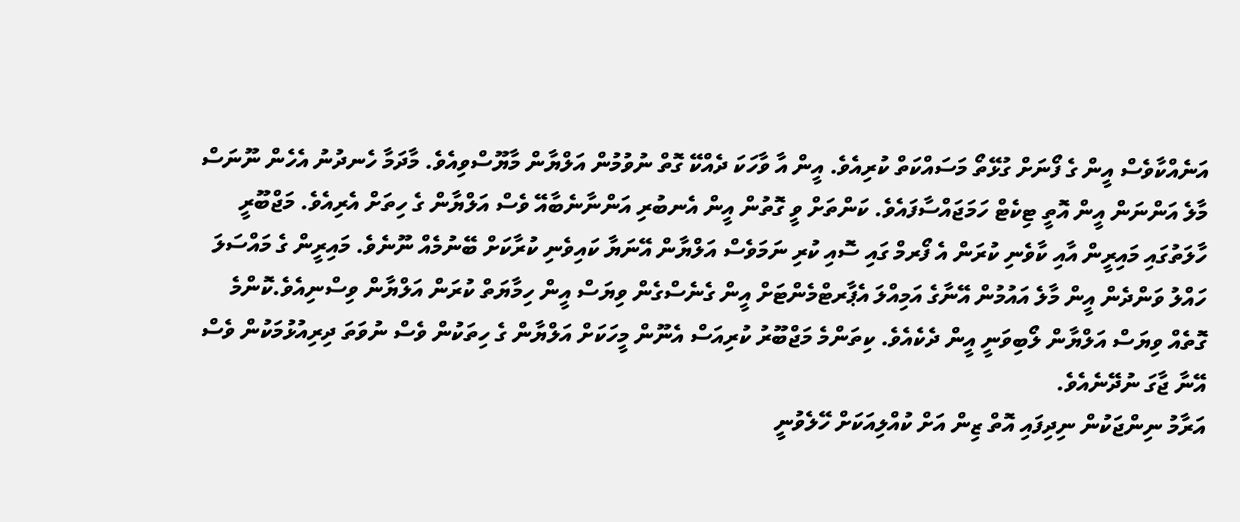އަނެއްކާވެސް އީން ގެ ފޯނަށް ގުޅޭތޯ މަސައްކަތް ކުރިއެވެ. އީން އާ ވާހަކަ ދެއްކޭ ގޮތް ނުވުމުން އަލްޔާން މާޔޫސްވިއެވެ. މާދަމާ ހެނދުނު އެހެން ނޫނަސް މާލެ އަންނަން އީން އޮތީ ޓިކެޓް ހަމަޖައްސާފައެވެ. ކަންތަށް ވީ ގޮތުން އީން އެނބުރި އަންނާނެބާއޭ ވެސް އަލްޔާން ގެ ހިތަށް އެރިއެވެ. މަޖްބޫރީ ހާލަތުގައި މައިރީން އާއި ކާވެނި ކުރަން އެ ފޯރމް ގައި ސޮއި ކުރި ނަމަވެސް އަލްޔާން އޭނަޔާ ކައިވެނި ކުރާކަށް ބޭނުމެއް ނޫނެވެ. މައިރީން ގެ މައްސަލަ ހައްލު ވަންދެން އީން މާލެ އައުމުން އޭނާގެ އަމިއްލަ އެޕާރޓްމެންޓަށް އީން ގެނެސްގެން ވިޔަސް އީން ހިމާޔަތް ކުރަން އަލްޔާން ވިސްނިއެވެ.ކޮންމެ ގޮތެއް ވިޔަސް އަލްޔާން ލޯބިވަނީ އީން ދެކެއެވެ. ކިތަންމެ މަޖްބޫރު ކުރިއަސް އެނޫން މީހަކަށް އަލްޔާން ގެ ހިތަކުން ވެސް ނުވަތަ ދިރިއުޅުމަކުން ވެސް އޭނާ ޖާގަ ނުދޭނެއެވެ.
އަރާމު ނިންޖަކުން ނިދިފައި އޮތް ޒިން އަށް ކުއްލިއަކަށް ހޭލެވުނީ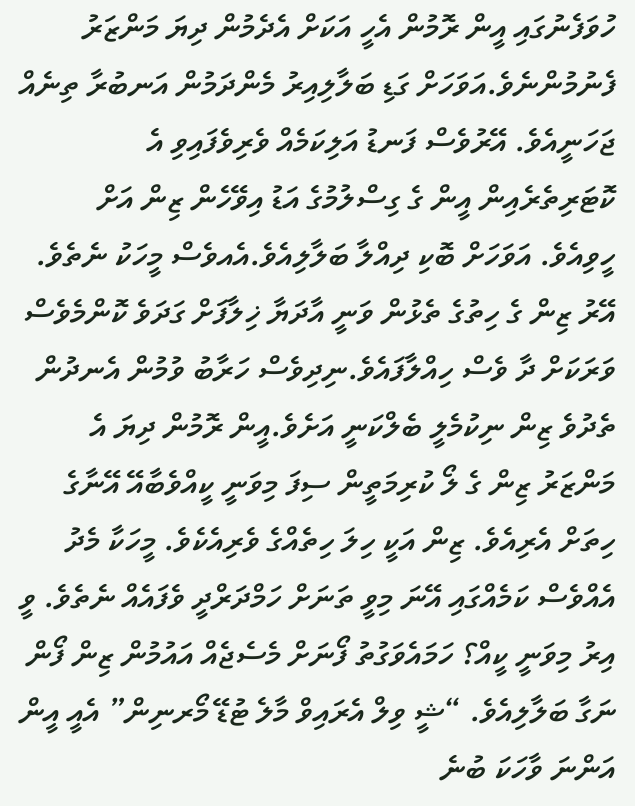ހުވަފެނުގައި އީން ރޮމުން އެހީ އަކަށް އެދެމުން ދިޔަ މަންޒަރު ފެނުމުންނެވެ.އަވަހަށް ގަޑި ބަލާލިއިރު މެންދަމުން އަނބުރާ ތިނެއް ޖަހަނީއެވެ. އޭރުވެސް ފަނޑު އަލިކަމެއް ވެރިވެފައިވި އެ ކޮޓަރިތެރެއިން އީން ގެ ގިސްލުމުގެ އަޑު އިވޭހެން ޒިން އަށް ހީވިއެވެ. އަވަހަށް ބޮކި ދިއްލާ ބަލާލިއެވެ.އެއވެސް މީހަކު ނެތެވެ. އޭރު ޒިން ގެ ހިތުގެ ތެޅުން ވަނީ އާދަޔާ ޚިލާފަށް ގަދަވެ ކޮންމެވެސް ވަރަކަށް ދާ ވެސް ހިއްލާފައެވެ.ނިދިވެސް ހަރާބު ވުމުން އެނދުން ތެދުވެ ޒިން ނިކުމެލީ ބެލްކަނީ އަށެވެ.އީން ރޮމުން ދިޔަ އެ މަންޒަރު ޒިން ގެ ލޯ ކުރިމަތީން ސިފަ މިވަނީ ކީއްވެބާއޭ އޭނާގެ ހިތަށް އެރިއެވެ. ޒިން އަކީ ހިލަ ހިތެއްގެ ވެރިއެކެވެ. މީހަކާ މެދު އެއްވެސް ކަމެއްގައި އޭނަ މިވީ ތަނަށް ހަމްދަރްދީ ވެފައެއް ނެތެވެ. ވީ އިރު މިވަނީ ކީއް؟ ހަމައެވަގުތު ފޯނަށް މެސެޖެއް އައުމުން ޒިން ފޯން ނަގާ ބަލާލިއެވެ. “ޝީ ވިލް އެރައިވް މާލެ ޓުޑޭ މޯރނިން” އެއީ އީން އަންނަ ވާހަކަ ބުނެ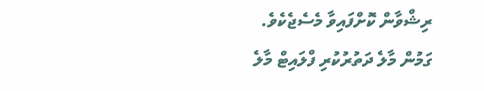ރިޝްވާން ކޮށްފައިވާ މެސެޖެކެވެ.
ގަމުން މާލެ ދަތުރުކުރި ފްލައިޓް މާލެ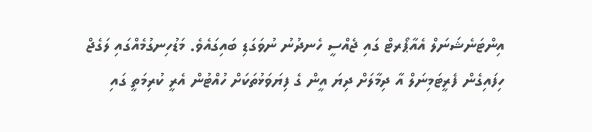އިންޓަނެޝަނަލް އެއާޕޯރޓް ގައި ޖެއްސީ ހެނދުނު ނުވަގަޑި ބައިގައެވެ. މަޑުހިނގުމެއްގައި ލަގެޖް ހިފައިގެން ފެރީޓަމިނަލް އާ ދިމާލަށް ދިޔަ އީން ގެ ފިޔަވަޅުތަކަށް ހުއްޓުން އެރީ ކުރިމަތީ ގައި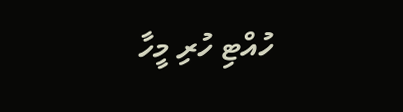ހުއްޓި ހުރި މީހާ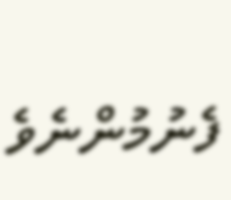ފެނުމުންނެވެ